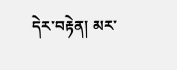དེར་བརྟེན། མར་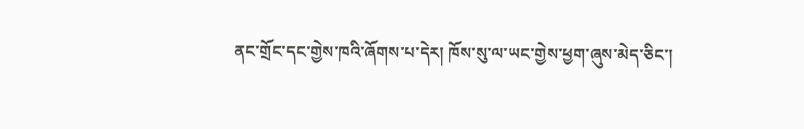ནང་གྲོང་དང་གྱེས་ཁའི་ཞོགས་པ་དེར། ཁོས་སུ་ལ་ཡང་གྱེས་ཕྱག་ཞུས་མེད་ཅིང་།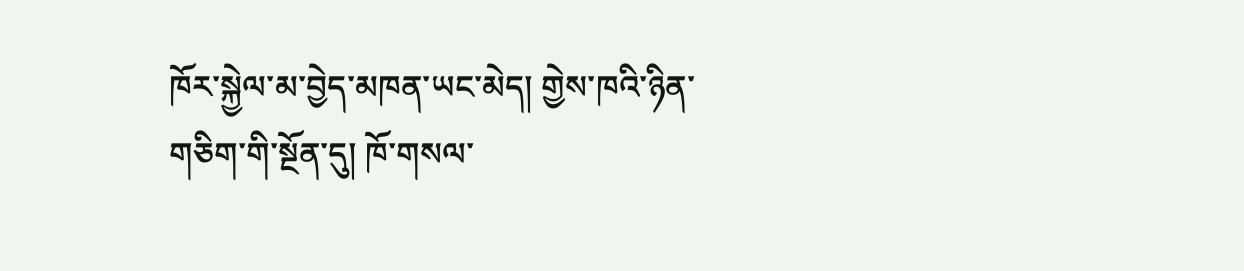ཁོར་སྐྱེལ་མ་བྱེད་མཁན་ཡང་མེད། གྱེས་ཁའི་ཉིན་གཅིག་གི་སྔོན་དུ། ཁོ་གསལ་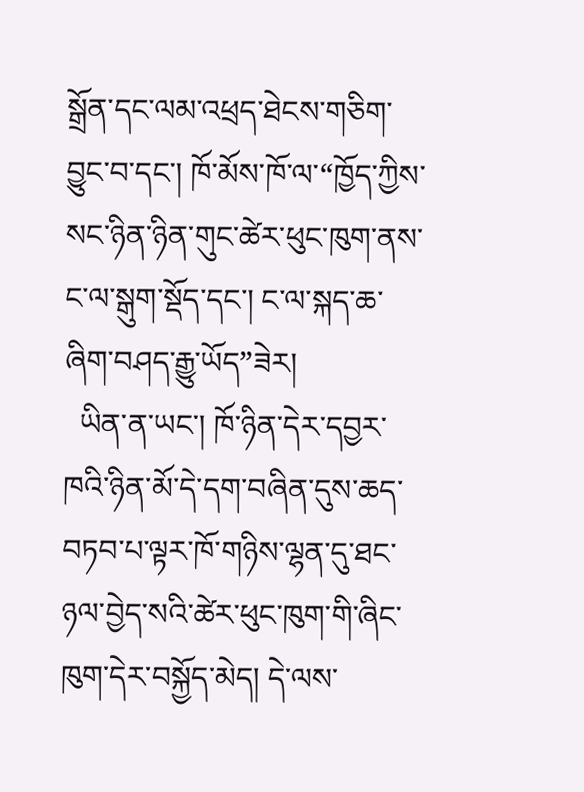སྒྲོན་དང་ལམ་འཕྲད་ཐེངས་གཅིག་བྱུང་བ་དང་། ཁོ་མོས་ཁོ་ལ་“ཁྱོད་ཀྱིས་སང་ཉིན་ཉིན་གུང་ཚེར་ཕུང་ཁུག་ནས་ང་ལ་སྒུག་སྡོད་དང་། ང་ལ་སྐད་ཆ་ཞིག་བཤད་རྒྱུ་ཡོད”ཟེར།
  ཡིན་ན་ཡང་། ཁོ་ཉིན་དེར་དབྱར་ཁའི་ཉིན་མོ་དེ་དག་བཞིན་དུས་ཆད་བཏབ་པ་ལྟར་ཁོ་གཉིས་ལྷན་དུ་ཐང་ཉལ་བྱེད་སའི་ཚེར་ཕུང་ཁུག་གི་ཞིང་ཁུག་དེར་བསྐྱོད་མེད། དེ་ལས་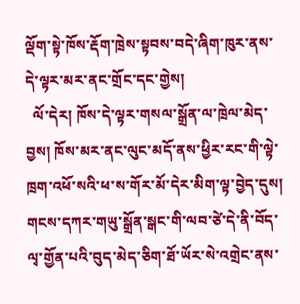ལྡོག་སྟེ་ཁོས་རྡོག་ཁྲེས་སྟབས་བདེ་ཞིག་ཁུར་ནས་དེ་ལྟར་མར་ནང་གྲོང་དང་གྱེས།
  ལོ་དེར། ཁོས་དེ་ལྟར་གསལ་སྒྲོན་ལ་ཁྲེལ་མེད་བྱས། ཁོས་མར་ནང་ལུང་མདོ་ནས་ཕྱིར་རང་གི་ལྟེ་ཁྲག་འཕོ་སའི་ཕ་ས་གོར་མོ་དེར་མིག་ལྟ་བྱེད་དུས། གངས་དཀར་གཡུ་སྒྲོན་སྒང་གི་ལབ་ཙེ་དེ་ནི་བོད་ལྭ་གྱོན་པའི་བུད་མེད་ཅིག་ཐོ་ཡོར་སེ་འགྲེང་ནས་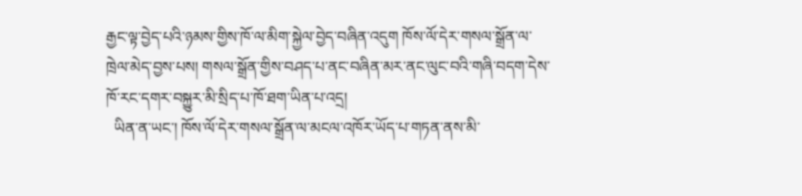རྒྱང་ལྟ་བྱེད་པའི་ཉམས་གྱིས་ཁོ་ལ་མིག་སྐྱེལ་བྱེད་བཞིན་འདུག ཁོས་ལོ་དེར་གསལ་སྒྲོན་ལ་ཁྲེལ་མེད་བྱས་པས། གསལ་སྒྲོན་གྱིས་བཤད་པ་ནང་བཞིན་མར་ནང་ལུང་བའི་གཞི་བདག་དེས་ཁོ་རང་དགར་བསྐྱུར་མི་སྲིད་པ་ཁོ་ཐག་ཡིན་པ་འདྲ།
  ཡིན་ན་ཡང་། ཁོས་ལོ་དེར་གསལ་སྒྲོན་ལ་མངལ་འཁོར་ཡོད་པ་གཏན་ནས་མི་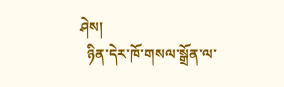ཤེས།
  ཉིན་དེར་ཁོ་གསལ་སྒྲོན་ལ་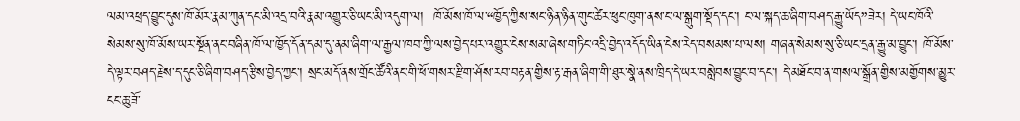ལམ་འཕྲད་བྱུང་དུས་ཁོ་མོར་རྣམ་ཀུན་དང་མི་འདྲ་བའི་རྣམ་འགྱུར་ཅི་ཡང་མི་འདུག་ལ།  ཁོ་མོས་ཁོ་ལ་“ཁྱོད་ཀྱིས་སང་ཉིན་ཉིན་གུང་ཚེར་ཕུང་ཁུག་ནས་ང་ལ་སྒུག་སྡོད་དང་། ང་ལ་སྐད་ཆ་ཞིག་བཤད་རྒྱུ་ཡོད”ཟེར། དེ་ཡང་ཁོའི་སེམས་སུ་ཁོ་མོས་ཡར་སྔོན་ནང་བཞིན་ཁོ་ལ་ཁྱོད་དོན་དམ་དུ་ནམ་ཞིག་ལ་རྒྱལ་ཁབ་ཀྱི་ལས་བྱེད་པར་འགྱུར་ངེས་སམ་ཞེས་གཏིང་འདྲི་བྱེད་འདོད་ཡིན་ངེས་རེད་བསམས་པ་ལས། གཞན་སེམས་སུ་ཅི་ཡང་དྲན་རྒྱུ་མ་བྱུང་། ཁོ་མོས་དེ་ལྟར་བཤད་རྗེས་ད་དུང་ཅི་ཞིག་བཤད་རྩིས་བྱེད་ཀྱང་། སྲང་མདོ་ནས་གྲོང་ཚོའི་ནང་གི་ཕོ་གསར་རྫིག་ཤོས་རབ་བརྟན་གྱིས་རྟ་རྒན་ཞིག་གི་ཐུར་སྣེ་ནས་ཁྲིད་དེ་ཡར་བསླེབས་བྱུང་བ་དང་། དེ་མཐོང་བ་ན་གསལ་སྒྲོན་གྱིས་མགྱོགས་མྱུར་ངང་ཆུ་ཟོ་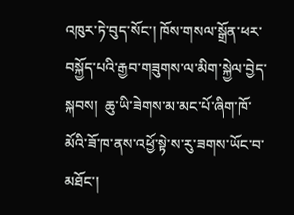འཁུར་ཏེ་བུད་སོང་། ཁོས་གསལ་སྒྲོན་ཕར་བསྐྱོད་པའི་རྒྱབ་གཟུགས་ལ་མིག་སྐྱེལ་བྱེད་སྐབས།  ཆུ་ཡི་ཟེགས་མ་མང་པོ་ཞིག་ཁོ་མོའི་ཟོ་ཁ་ནས་འཕྱོ་སྟེ་ས་རུ་ཟགས་ཡོང་བ་མཐོང་།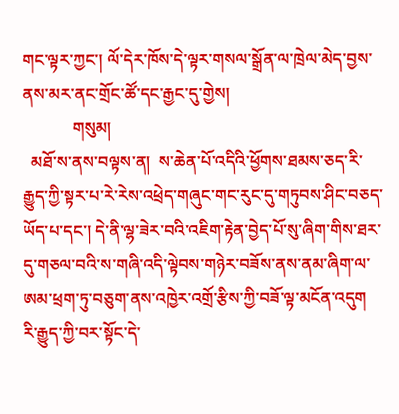གང་ལྟར་ཀྱང་། ལོ་དེར་ཁོས་དེ་ལྟར་གསལ་སྒྲོན་ལ་ཁྲེལ་མེད་བྱས་ནས་མར་ནང་གྲོང་ཚོ་དང་རྒྱང་དུ་གྱེས།
            གསུམ།
  མཐོ་ས་ནས་བལྟས་ན།  ས་ཆེན་པོ་འདིའི་ཕྱོགས་ཐམས་ཅད་རི་རྒྱུད་ཀྱི་སྟར་པ་རེ་རེས་འཕྲེད་གཞུང་གང་རུང་དུ་གཏུབས་ཤིང་བཅད་ཡོད་པ་དང་། དེ་ནི་ལྷ་ཟེར་བའི་འཇིག་རྟེན་བྱེད་པོ་སུ་ཞིག་གིས་ཐར་དུ་གཅལ་བའི་ས་གཞི་འདི་ལྟེབས་གཉེར་བཟོས་ནས་ནམ་ཞིག་ལ་ཨམ་ཕྲག་ཏུ་བཅུག་ནས་འཁྱེར་འགྲོ་རྩིས་ཀྱི་བཟོ་ལྟ་མངོན་འདུག རི་རྒྱུད་ཀྱི་བར་སྟོང་དེ་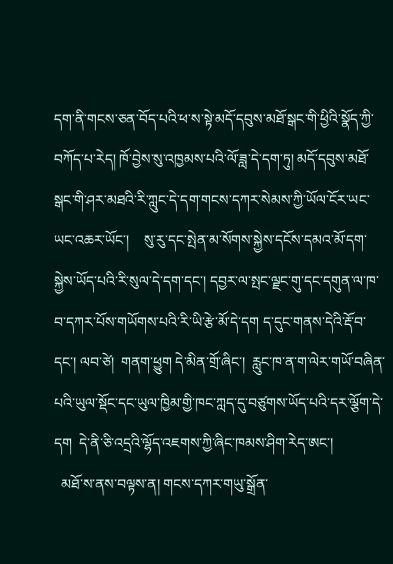དག་ནི་གངས་ཅན་བོད་པའི་ཕ་ས་སྟེ་མདོ་དབུས་མཐོ་སྒང་གི་ཕྱིའི་སྣོད་ཀྱི་བཀོད་པ་རེད། ཁོ་བྱེས་སུ་འཁྱམས་པའི་ལོ་ཟླ་དེ་དག་ཏུ། མདོ་དབུས་མཐོ་སྒང་གི་ཤར་མཐའི་རི་ཀླུང་དེ་དག་གངས་དཀར་སེམས་ཀྱི་ཡོལ་ངོར་ཡང་ཡང་འཆར་ཡོང་།    སུ་རུ་དང་སྤེན་མ་སོགས་སྐྱེས་དངོས་དམའ་མོ་དག་སྐྱེས་ཡོད་པའི་རི་སུལ་དེ་དག་དང་། དབྱར་ལ་སྤང་ལྗང་གུ་དང་དགུན་ལ་ཁ་བ་དཀར་པོས་གཡོགས་པའི་རི་ཡི་རྩེ་མོ་དེ་དག ད་དུང་གནས་དེའི་རྡོ་བ་དང་། ལབ་ཙེ།  གནག་ཕྱུག དེ་མིན་གྲོ་ཞིང་།  རླུང་ཁ་ན་ག་ལེར་གཡོ་བཞིན་པའི་ཡུལ་སྡོང་དང་ཡུལ་ཁྱིམ་གྱི་ཁང་ཀླད་དུ་བཙུགས་ཡོད་པའི་དར་ལྕོག་དེ་དག  དེ་ནི་ཅི་འདྲའི་ལྷོད་འཇགས་ཀྱི་ཞིང་ཁམས་ཤིག་རེད་ཨང་།
  མཐོ་ས་ནས་བལྟས་ན། གངས་དཀར་གཡུ་སྒྲོན་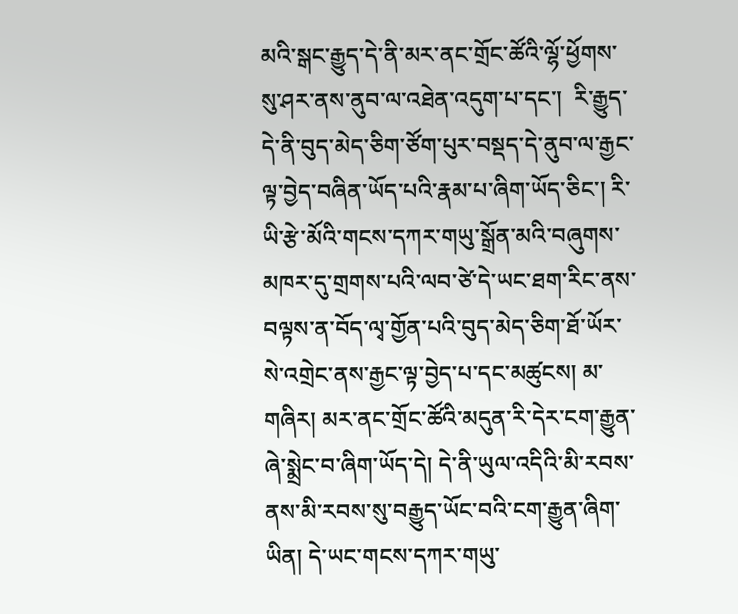མའི་སྒང་རྒྱུད་དེ་ནི་མར་ནང་གྲོང་ཚོའི་ལྷོ་ཕྱོགས་སུ་ཤར་ནས་ནུབ་ལ་འཐེན་འདུག་པ་དང་།  རི་རྒྱུད་དེ་ནི་བུད་མེད་ཅིག་ཙོག་པུར་བསྡད་དེ་ནུབ་ལ་རྒྱང་ལྟ་བྱེད་བཞིན་ཡོད་པའི་རྣམ་པ་ཞིག་ཡོད་ཅིང་། རི་ཡི་རྩེ་མོའི་གངས་དཀར་གཡུ་སྒྲོན་མའི་བཞུགས་མཁར་དུ་གྲགས་པའི་ལབ་ཙེ་དེ་ཡང་ཐག་རིང་ནས་བལྟས་ན་བོད་ལྭ་གྱོན་པའི་བུད་མེད་ཅིག་ཐོ་ཡོར་སེ་འགྲེང་ནས་རྒྱང་ལྟ་བྱེད་པ་དང་མཚུངས། མ་གཞིར། མར་ནང་གྲོང་ཚོའི་མདུན་རི་དེར་ངག་རྒྱུན་ཞེ་སྨྲེང་བ་ཞིག་ཡོད་དེ། དེ་ནི་ཡུལ་འདིའི་མི་རབས་ནས་མི་རབས་སུ་བརྒྱུད་ཡོང་བའི་ངག་རྒྱུན་ཞིག་ཡིན། དེ་ཡང་གངས་དཀར་གཡུ་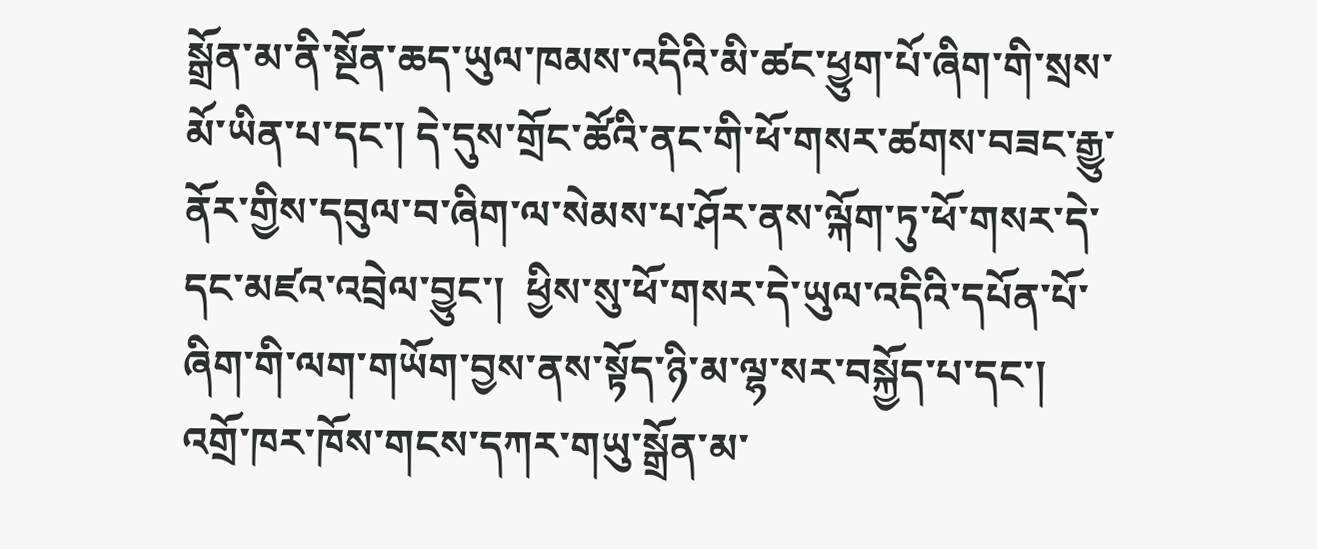སྒྲོན་མ་ནི་སྔོན་ཆད་ཡུལ་ཁམས་འདིའི་མི་ཚང་ཕྱུག་པོ་ཞིག་གི་སྲས་མོ་ཡིན་པ་དང་། དེ་དུས་གྲོང་ཚོའི་ནང་གི་ཕོ་གསར་ཚགས་བཟང་རྒྱུ་ནོར་གྱིས་དབུལ་བ་ཞིག་ལ་སེམས་པ་ཤོར་ནས་ལྐོག་ཏུ་ཕོ་གསར་དེ་དང་མཛའ་འབྲེལ་བྱུང་།  ཕྱིས་སུ་ཕོ་གསར་དེ་ཡུལ་འདིའི་དཔོན་པོ་ཞིག་གི་ལག་གཡོག་བྱས་ནས་སྟོད་ཉི་མ་ལྷ་སར་བསྐྱོད་པ་དང་། འགྲོ་ཁར་ཁོས་གངས་དཀར་གཡུ་སྒྲོན་མ་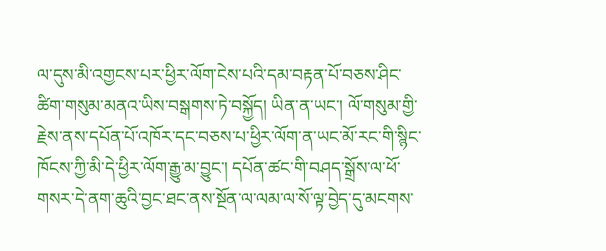ལ་དུས་མི་འགྱངས་པར་ཕྱིར་ལོག་ངེས་པའི་དམ་བརྟན་པོ་བཅས་ཤིང་ཚིག་གསུམ་མནའ་ཡིས་བསྒགས་ཏེ་བསྐྱོད། ཡིན་ན་ཡང་། ལོ་གསུམ་གྱི་རྗེས་ནས་དཔོན་པོ་འཁོར་དང་བཅས་པ་ཕྱིར་ལོག་ན་ཡང་མོ་རང་གི་སྙིང་ཁོངས་ཀྱི་མི་དེ་ཕྱིར་ལོག་རྒྱུ་མ་བྱུང་། དཔོན་ཚང་གི་བཤད་སྒྲོས་ལ་ཕོ་གསར་དེ་ནག་ཆུའི་བྱང་ཐང་ནས་སྔོན་ལ་ལམ་ལ་སོ་ལྟ་བྱེད་དུ་མངགས་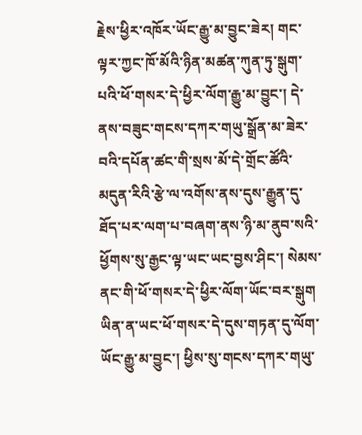རྗེས་ཕྱིར་འཁོར་ཡོང་རྒྱུ་མ་བྱུང་ཟེར། གང་ལྟར་ཀྱང་ཁོ་མོའི་ཉིན་མཚན་ཀུན་ཏུ་སྒུག་པའི་ཕོ་གསར་དེ་ཕྱིར་ལོག་རྒྱུ་མ་བྱུང་། དེ་ནས་བཟུང་གངས་དཀར་གཡུ་སྒྲོན་མ་ཟེར་བའི་དཔོན་ཚང་གི་སྲས་མོ་དེ་གྲོང་ཚོའི་མདུན་རིའི་རྩེ་ལ་འགོས་ནས་དུས་རྒྱུན་དུ་ཐོད་པར་ལག་པ་བཞག་ནས་ཉི་མ་ནུབ་སའི་ཕྱོགས་སུ་རྒྱང་ལྟ་ཡང་ཡང་བྱས་ཤིང་། སེམས་ནང་གི་ཕོ་གསར་དེ་ཕྱིར་ལོག་ཡོང་བར་སྒུག ཡིན་ན་ཡང་ཕོ་གསར་དེ་དུས་གཏན་དུ་ལོག་ཡོང་རྒྱུ་མ་བྱུང་། ཕྱིས་སུ་གངས་དཀར་གཡུ་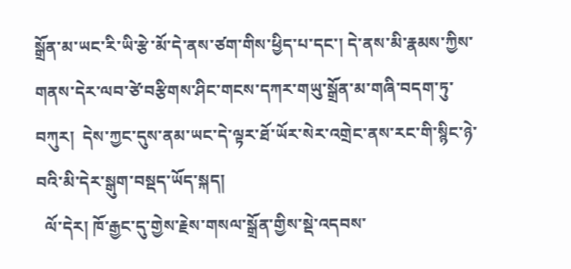སྒྲོན་མ་ཡང་རི་ཡི་རྩེ་མོ་དེ་ནས་ཙག་གིས་ཕྱིད་པ་དང་། དེ་ནས་མི་རྣམས་ཀྱིས་གནས་དེར་ལབ་ཙེ་བརྩིགས་ཤིང་གངས་དཀར་གཡུ་སྒྲོན་མ་གཞི་བདག་ཏུ་བཀུར།  དེས་ཀྱང་དུས་ནམ་ཡང་དེ་ལྟར་ཐོ་ཡོར་སེར་འགྲེང་ནས་རང་གི་སྙིང་ཉེ་བའི་མི་དེར་སྒུག་བསྡད་ཡོད་སྐད།
  ལོ་དེར། ཁོ་རྒྱང་དུ་གྱེས་རྗེས་གསལ་སྒྲོན་གྱིས་སྡེ་འདབས་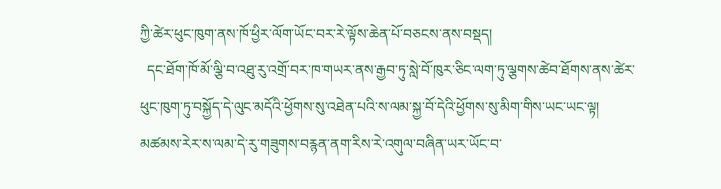ཀྱི་ཚེར་ཕུང་ཁུག་ནས་ཁོ་ཕྱིར་ལོག་ཡོང་བར་རེ་ལྟོས་ཆེན་པོ་བཅངས་ནས་བསྡད།
  དང་ཐོག་ཁོ་མོ་ལྕི་བ་འཐུ་རུ་འགྲོ་བར་ཁ་གཡར་ནས་རྒྱབ་ཏུ་སླེ་བོ་ཁུར་ཅིང་ལག་ཏུ་ལྕགས་ཚེབ་ཐོགས་ནས་ཚེར་ཕུང་ཁུག་ཏུ་བསྐྱོད་དེ་ལུང་མདོའི་ཕྱོགས་སུ་འཐེན་པའི་ས་ལམ་སྐྱ་བོ་དེའི་ཕྱོགས་སུ་མིག་གིས་ཡང་ཡང་ལྟ། མཚམས་རེར་ས་ལམ་དེ་རུ་གཟུགས་བརྙན་ནག་རིས་རེ་འགུལ་བཞིན་ཡར་ཡོང་བ་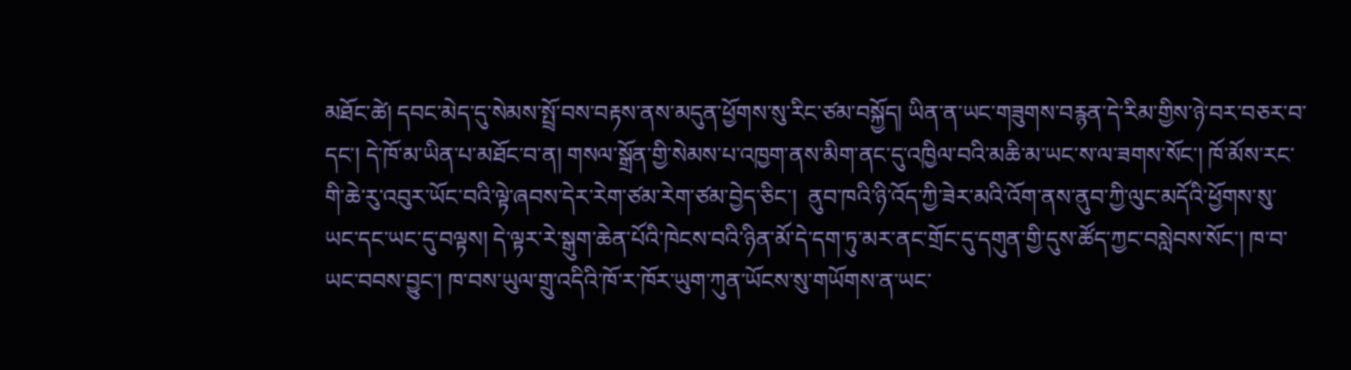མཐོང་ཚེ། དབང་མེད་དུ་སེམས་སྤྲོ་བས་བརྟས་ནས་མདུན་ཕྱོགས་སུ་རིང་ཙམ་བསྐྱོད། ཡིན་ན་ཡང་གཟུགས་བརྙན་དེ་རིམ་གྱིས་ཉེ་བར་བཅར་བ་དང་། དེ་ཁོ་མ་ཡིན་པ་མཐོང་བ་ན། གསལ་སྒྲོན་གྱི་སེམས་པ་འཁྱག་ནས་མིག་ནང་དུ་འཁྱིལ་བའི་མཆི་མ་ཡང་ས་ལ་ཟགས་སོང་། ཁོ་མོས་རང་གི་ཆེ་རུ་འབུར་ཡོང་བའི་ལྟེ་ཞབས་དེར་རེག་ཙམ་རེག་ཙམ་བྱེད་ཅིང་།  ནུབ་ཁའི་ཉི་འོད་ཀྱི་ཟེར་མའི་འོག་ནས་ནུབ་ཀྱི་ལུང་མདོའི་ཕྱོགས་སུ་ཡང་དང་ཡང་དུ་བལྟས། དེ་ལྟར་རེ་སྒུག་ཆེན་པོའི་ཁེངས་བའི་ཉིན་མོ་དེ་དག་ཏུ་མར་ནང་གྲོང་དུ་དགུན་གྱི་དུས་ཚོད་ཀྱང་བསླེབས་སོང་། ཁ་བ་ཡང་བབས་བྱུང་། ཁ་བས་ཡུལ་གྲུ་འདིའི་ཁོ་ར་ཁོར་ཡུག་ཀུན་ཡོངས་སུ་གཡོགས་ན་ཡང་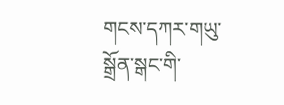གངས་དཀར་གཡུ་སྒྲོན་སྒང་གི་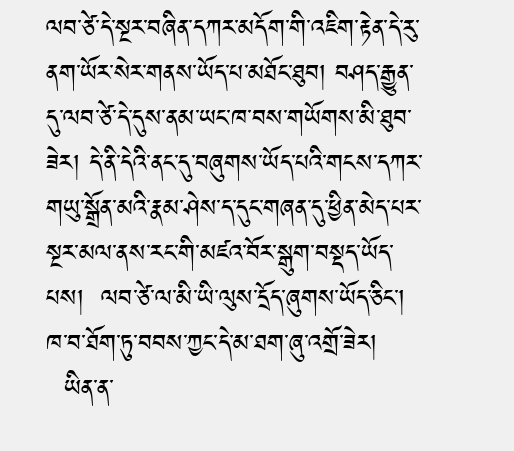ལབ་ཙེ་དེ་སྔར་བཞིན་དཀར་མདོག་གི་འཇིག་རྟེན་དེ་རུ་ནག་ཡོར་སེར་གནས་ཡོད་པ་མཐོང་ཐུབ། བཤད་རྒྱུན་དུ་ལབ་ཙེ་དེ་དུས་ནམ་ཡང་ཁ་བས་གཡོགས་མི་ཐུབ་ཟེར། དེ་ནི་དེའི་ནང་དུ་བཞུགས་ཡོད་པའི་གངས་དཀར་གཡུ་སྒྲོན་མའི་རྣམ་ཤེས་ད་དུང་གཞན་དུ་ཕྱིན་མེད་པར་སྔར་མལ་ནས་རང་གི་མཛའ་བོར་སྒུག་བསྡད་ཡོད་པས།  ལབ་ཙེ་ལ་མི་ཡི་ལུས་དྲོད་ཞུགས་ཡོད་ཅིང་། ཁ་བ་ཐོག་ཏུ་བབས་ཀྱང་དེ་མ་ཐག་ཞུ་འགྲོ་ཟེར།
  ཡིན་ན་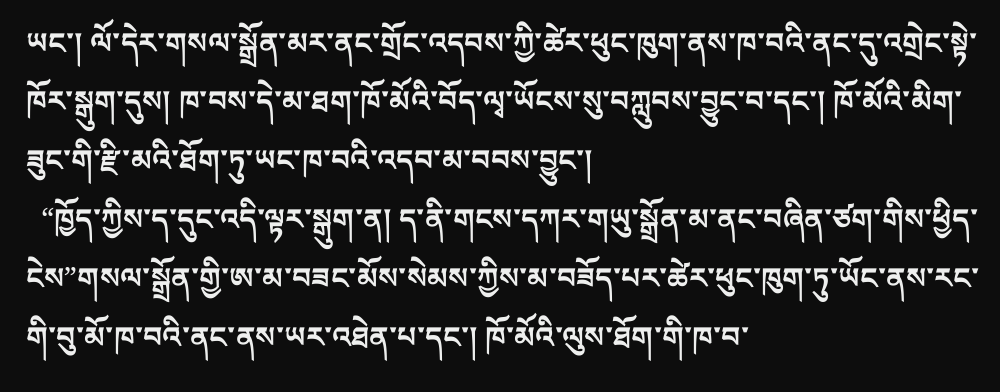ཡང་། ལོ་དེར་གསལ་སྒྲོན་མར་ནང་གྲོང་འདབས་ཀྱི་ཚེར་ཕུང་ཁུག་ནས་ཁ་བའི་ནང་དུ་འགྲེང་སྟེ་ཁོར་སྒུག་དུས། ཁ་བས་དེ་མ་ཐག་ཁོ་མོའི་བོད་ལྭ་ཡོངས་སུ་བཀླུབས་བྱུང་བ་དང་། ཁོ་མོའི་མིག་ཟུང་གི་རྫི་མའི་ཐོག་ཏུ་ཡང་ཁ་བའི་འདབ་མ་བབས་བྱུང་།
  “ཁྱོད་ཀྱིས་ད་དུང་འདི་ལྟར་སྒུག་ན། ད་ནི་གངས་དཀར་གཡུ་སྒྲོན་མ་ནང་བཞིན་ཙག་གིས་ཕྱིད་ངེས”གསལ་སྒྲོན་གྱི་ཨ་མ་བཟང་མོས་སེམས་ཀྱིས་མ་བཟོད་པར་ཚེར་ཕུང་ཁུག་ཏུ་ཡོང་ནས་རང་གི་བུ་མོ་ཁ་བའི་ནང་ནས་ཡར་འཐེན་པ་དང་། ཁོ་མོའི་ལུས་ཐོག་གི་ཁ་བ་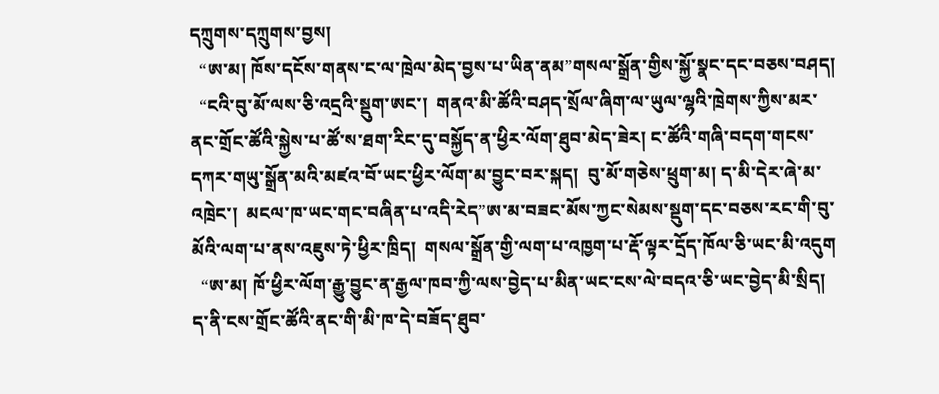དཀྲུགས་དཀྲུགས་བྱས།
  “ཨ་མ། ཁོས་དངོས་གནས་ང་ལ་ཁྲེལ་མེད་བྱས་པ་ཡིན་ནམ”གསལ་སྒྲོན་གྱིས་སྐྱོ་སྣང་དང་བཅས་བཤད།
  “ངའི་བུ་མོ་ལས་ཅི་འདྲའི་སྡུག་ཨང་།  གནའ་མི་ཚོའི་བཤད་སྲོལ་ཞིག་ལ་ཡུལ་ལྷའི་ཁྲེགས་ཀྱིས་མར་ནང་གྲོང་ཚོའི་སྐྱེས་པ་ཚོ་ས་ཐག་རིང་དུ་བསྐྱོད་ན་ཕྱིར་ལོག་ཐུབ་མེད་ཟེར། ང་ཚོའི་གཞི་བདག་གངས་དཀར་གཡུ་སྒྲོན་མའི་མཛའ་བོ་ཡང་ཕྱིར་ལོག་མ་བྱུང་བར་སྐད།  བུ་མོ་གཅེས་ཕྲུག་མ། ད་མི་དེར་ཞེ་མ་འཁྲེང་།  མངལ་ཁ་ཡང་གང་བཞིན་པ་འདི་རེད”ཨ་མ་བཟང་མོས་ཀྱང་སེམས་སྡུག་དང་བཅས་རང་གི་བུ་མོའི་ལག་པ་ནས་འཇུས་ཏེ་ཕྱིར་ཁྲིད།  གསལ་སྒྲོན་གྱི་ལག་པ་འཁྱག་པ་རྡོ་ལྟར་དྲོད་ཁོལ་ཅི་ཡང་མི་འདུག
  “ཨ་མ། ཁོ་ཕྱིར་ལོག་རྒྱུ་བྱུང་ན་རྒྱལ་ཁབ་ཀྱི་ལས་བྱེད་པ་མིན་ཡང་ངས་ལེ་བདའ་ཅི་ཡང་བྱེད་མི་སྲིད། ད་ནི་ངས་གྲོང་ཚོའི་ནང་གི་མི་ཁ་དེ་བཟོད་ཐུབ་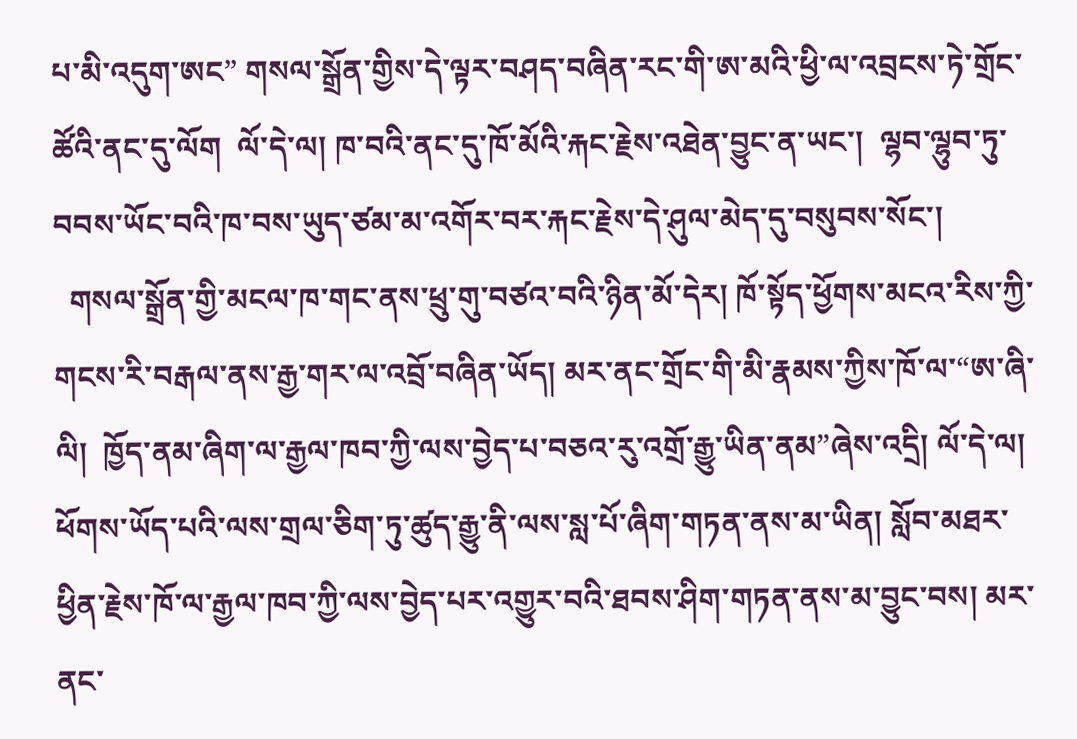པ་མི་འདུག་ཨང” གསལ་སྒྲོན་གྱིས་དེ་ལྟར་བཤད་བཞིན་རང་གི་ཨ་མའི་ཕྱི་ལ་འབྲངས་ཏེ་གྲོང་ཚོའི་ནང་དུ་ལོག  ལོ་དེ་ལ། ཁ་བའི་ནང་དུ་ཁོ་མོའི་རྐང་རྗེས་འཐེན་བྱུང་ན་ཡང་།  ལྷབ་ལྷུབ་ཏུ་བབས་ཡོང་བའི་ཁ་བས་ཡུད་ཙམ་མ་འགོར་བར་རྐང་རྗེས་དེ་ཤུལ་མེད་དུ་བསུབས་སོང་།
  གསལ་སྒྲོན་གྱི་མངལ་ཁ་གང་ནས་ཕྲུ་གུ་བཙའ་བའི་ཉིན་མོ་དེར། ཁོ་སྟོད་ཕྱོགས་མངའ་རིས་ཀྱི་གངས་རི་བརྒལ་ནས་རྒྱ་གར་ལ་འབྲོ་བཞིན་ཡོད། མར་ནང་གྲོང་གི་མི་རྣམས་ཀྱིས་ཁོ་ལ་“ཨ་ཞི་ལི།  ཁྱོད་ནམ་ཞིག་ལ་རྒྱལ་ཁབ་ཀྱི་ལས་བྱེད་པ་བཅའ་རུ་འགྲོ་རྒྱུ་ཡིན་ནམ”ཞེས་འདྲི། ལོ་དེ་ལ། ཕོགས་ཡོད་པའི་ལས་གྲལ་ཅིག་ཏུ་ཚུད་རྒྱུ་ནི་ལས་སླ་པོ་ཞིག་གཏན་ནས་མ་ཡིན། སློབ་མཐར་ཕྱིན་རྗེས་ཁོ་ལ་རྒྱལ་ཁབ་ཀྱི་ལས་བྱེད་པར་འགྱུར་བའི་ཐབས་ཤིག་གཏན་ནས་མ་བྱུང་བས། མར་ནང་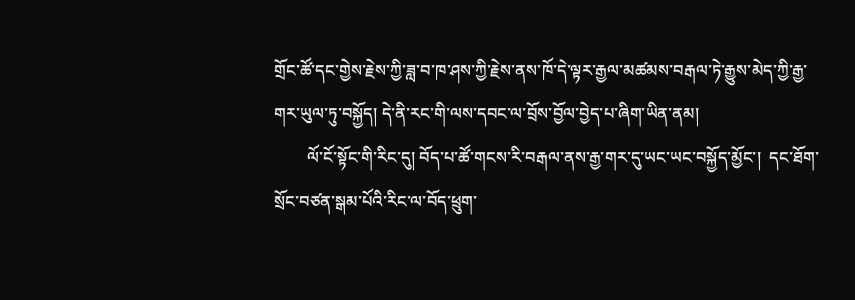གྲོང་ཚོ་དང་གྱེས་རྗེས་ཀྱི་ཟླ་བ་ཁ་ཤས་ཀྱི་རྗེས་ནས་ཁོ་དེ་ལྟར་རྒྱལ་མཚམས་བརྒལ་ཏེ་རྒྱུས་མེད་ཀྱི་རྒྱ་གར་ཡུལ་ཏུ་བསྐྱོད། དེ་ནི་རང་གི་ལས་དབང་ལ་བྲོས་བྱོལ་བྱེད་པ་ཞིག་ཡིན་ནམ།
        ལོ་ངོ་སྟོང་གི་རིང་དུ། བོད་པ་ཚོ་གངས་རི་བརྒལ་ནས་རྒྱ་གར་དུ་ཡང་ཡང་བསྐྱོད་མྱོང་།  དང་ཐོག་སྲོང་བཙན་སྒམ་པོའི་རིང་ལ་བོད་ཕྲུག་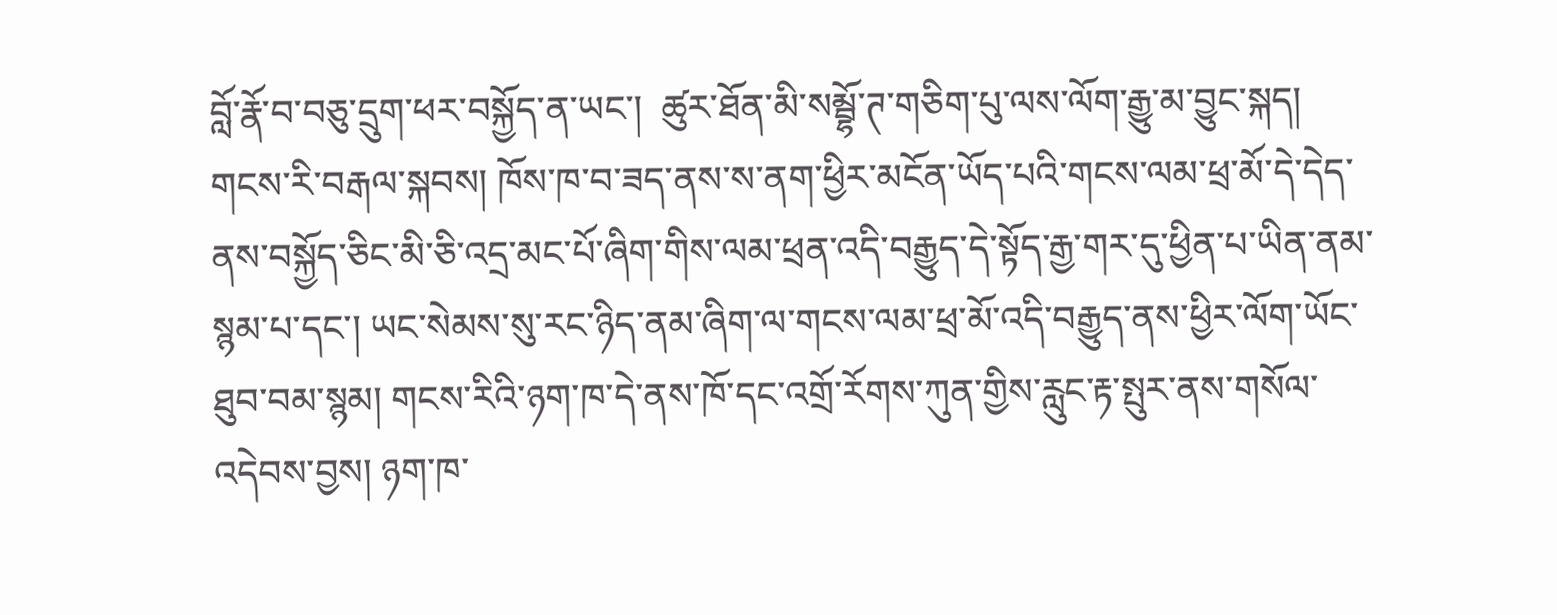བློ་རྣོ་བ་བཅུ་དྲུག་ཕར་བསྐྱོད་ན་ཡང་།  ཚུར་ཐོན་མི་སམྦྷོ་ཊ་གཅིག་པུ་ལས་ལོག་རྒྱུ་མ་བྱུང་སྐད།  གངས་རི་བརྒལ་སྐབས། ཁོས་ཁ་བ་ཟད་ནས་ས་ནག་ཕྱིར་མངོན་ཡོད་པའི་གངས་ལམ་ཕྲ་མོ་དེ་དེད་ནས་བསྐྱོད་ཅིང་མི་ཅི་འདྲ་མང་པོ་ཞིག་གིས་ལམ་ཕྲན་འདི་བརྒྱུད་དེ་སྟོད་རྒྱ་གར་དུ་ཕྱིན་པ་ཡིན་ནམ་སྙམ་པ་དང་། ཡང་སེམས་སུ་རང་ཉིད་ནམ་ཞིག་ལ་གངས་ལམ་ཕྲ་མོ་འདི་བརྒྱུད་ནས་ཕྱིར་ལོག་ཡོང་ཐུབ་བམ་སྙམ། གངས་རིའི་ཉག་ཁ་དེ་ནས་ཁོ་དང་འགྲོ་རོགས་ཀུན་གྱིས་རླུང་རྟ་སྤུར་ནས་གསོལ་འདེབས་བྱས། ཉག་ཁ་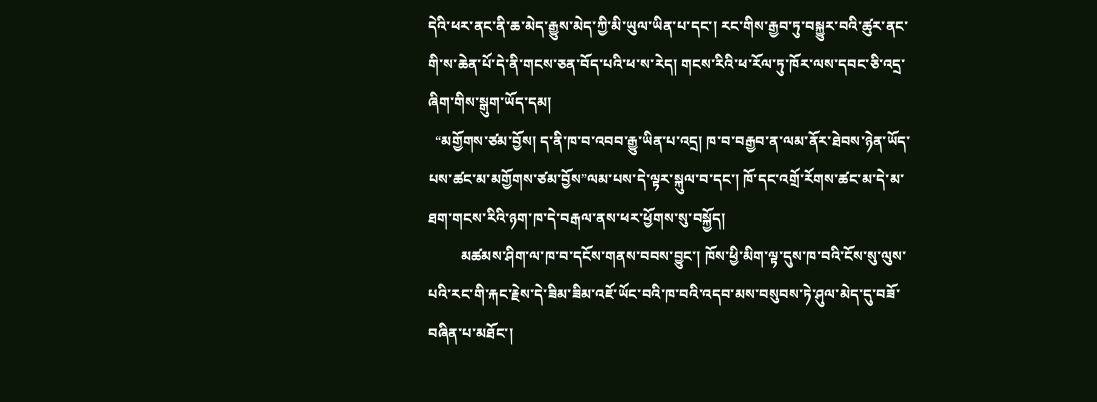དེའི་ཕར་ནང་ནི་ཆ་མེད་རྒྱུས་མེད་ཀྱི་མི་ཡུལ་ཡིན་པ་དང་། རང་གིས་རྒྱབ་ཏུ་བསྐྱུར་བའི་ཚུར་ནང་གི་ས་ཆེན་པོ་དེ་ནི་གངས་ཅན་བོད་པའི་ཕ་ས་རེད། གངས་རིའི་ཕ་རོལ་ཏུ་ཁོར་ལས་དབང་ཅི་འདྲ་ཞིག་གིས་སྒུག་ཡོད་དམ།
  “མགྱོགས་ཙམ་བྱོས། ད་ནི་ཁ་བ་འབབ་རྒྱུ་ཡིན་པ་འདྲ། ཁ་བ་བརྒྱབ་ན་ལམ་ནོར་ཐེབས་ཉེན་ཡོད་པས་ཚང་མ་མགྱོགས་ཙམ་བྱོས”ལམ་པས་དེ་ལྟར་སྐུལ་བ་དང་། ཁོ་དང་འགྲོ་རོགས་ཚང་མ་དེ་མ་ཐག་གངས་རིའི་ཉག་ཁ་དེ་བརྒལ་ནས་ཕར་ཕྱོགས་སུ་བསྐྱོད།
         མཚམས་ཤིག་ལ་ཁ་བ་དངོས་གནས་བབས་བྱུང་། ཁོས་ཕྱི་མིག་ལྟ་དུས་ཁ་བའི་ངོས་སུ་ལུས་པའི་རང་གི་རྐང་རྗེས་དེ་ཟིམ་ཟིམ་འཇོ་ཡོང་བའི་ཁ་བའི་འདབ་མས་བསུབས་ཏེ་ཤུལ་མེད་དུ་བཟོ་བཞིན་པ་མཐོང་།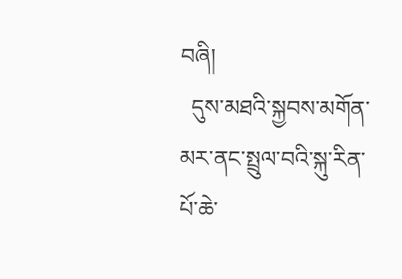བཞི།
  དུས་མཐའི་སྐྱབས་མགོན་མར་ནང་སྤྲུལ་བའི་སྐུ་རིན་པོ་ཆེ་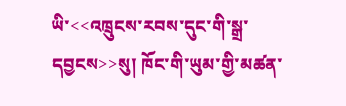ཡི་<<འཁྲུངས་རབས་དུང་གི་སྒྲ་དབྱངས>>སུ། ཁོང་གི་ཡུམ་གྱི་མཚན་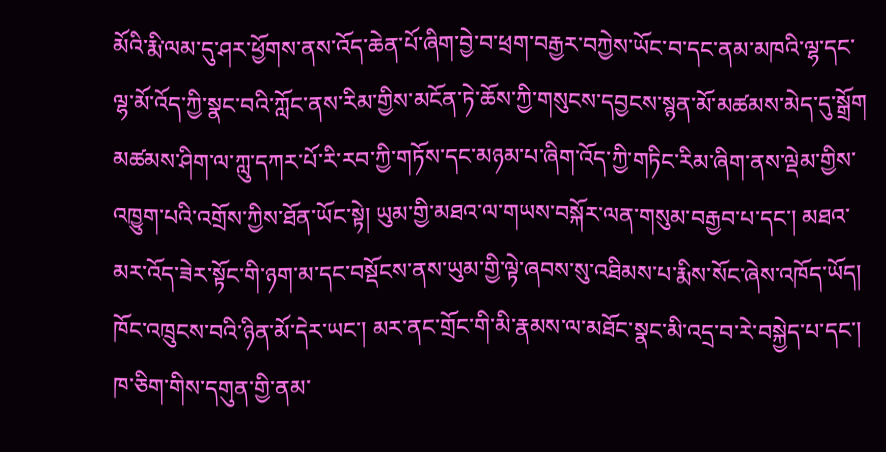མོའི་རྨི་ལམ་དུ་ཤར་ཕྱོགས་ནས་འོད་ཆེན་པོ་ཞིག་བྱེ་བ་ཕྲག་བརྒྱར་བཀྱེས་ཡོང་བ་དང་ནམ་མཁའི་ལྷ་དང་ལྷ་མོ་འོད་ཀྱི་སྣང་བའི་ཀློང་ནས་རིམ་གྱིས་མངོན་ཏེ་ཆོས་ཀྱི་གསུངས་དབྱངས་སྙན་མོ་མཚམས་མེད་དུ་སྒྲོག མཚམས་ཤིག་ལ་ཀླུ་དཀར་པོ་རི་རབ་ཀྱི་གཏོས་དང་མཉམ་པ་ཞིག་འོད་ཀྱི་གཏིང་རིམ་ཞིག་ནས་ལྡེམ་གྱིས་འཁྱུག་པའི་འགྲོས་ཀྱིས་ཐོན་ཡོང་སྟེ། ཡུམ་གྱི་མཐའ་ལ་གཡས་བསྐོར་ལན་གསུམ་བརྒྱབ་པ་དང་། མཐའ་མར་འོད་ཟེར་སྟོང་གི་ཉག་མ་དང་བསྡོངས་ནས་ཡུམ་གྱི་ལྟེ་ཞབས་སུ་འཐིམས་པ་རྨིས་སོང་ཞེས་འཁོད་ཡོད། ཁོང་འཁྲུངས་བའི་ཉིན་མོ་དེར་ཡང་། མར་ནང་གྲོང་གི་མི་རྣམས་ལ་མཐོང་སྣང་མི་འདྲ་བ་རེ་བསྐྱེད་པ་དང་། ཁ་ཅིག་གིས་དགུན་གྱི་ནམ་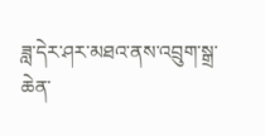ཟླ་དེར་ཤར་མཐའ་ནས་འབྲུག་སྒྲ་ཆེན་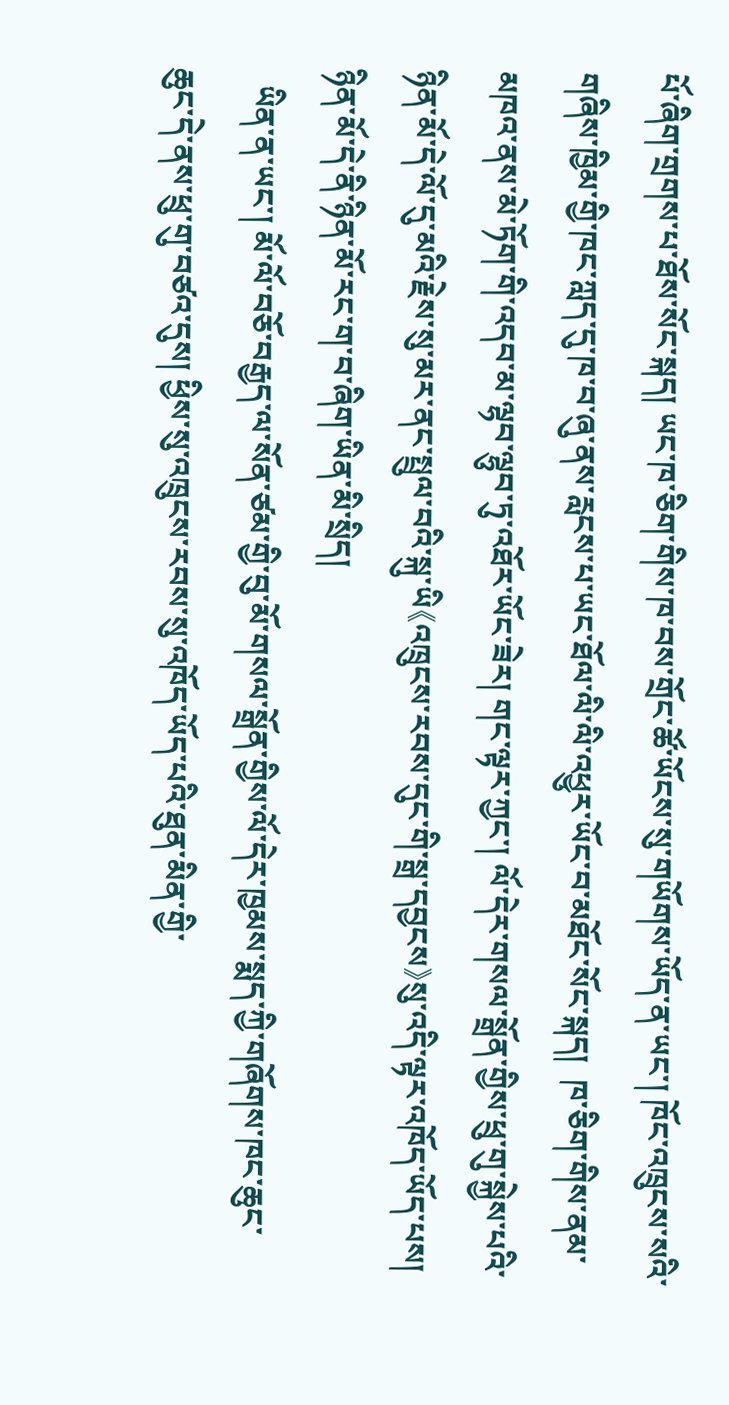པོ་ཞིག་གྲགས་པ་ཐོས་སོང་སྐད། ཡང་ཁ་ཅིག་གིས་ཁ་བས་གྲོང་ཚོ་ཡོངས་སུ་གཡོགས་ཡོད་ན་ཡང་། ཁོང་འཁྲུངས་སའི་གཞིས་ཁྱིམ་གྱི་ཁང་ཀླད་དུ་ཁ་བ་ཞུ་ནས་རླངས་པ་ཡང་ཐོལ་ལི་ལི་འཕྱུར་ཡོང་བ་མཐོང་སོང་སྐད།  ཁ་ཅིག་གིས་ནམ་མཁའ་ནས་མེ་ཏོག་གི་འདབ་མ་ལྷབ་ལྷུབ་ཏུ་འཐོར་ཡོང་ཟེར། གང་ལྟར་ཀྱང་། ལོ་དེར་གསལ་སྒྲོན་གྱིས་ཕྲུ་གུ་སྐྱེས་པའི་ཉིན་མོ་དེ་ལོ་དུ་མའི་རྗེས་སུ་མར་ནང་སྤྲུལ་བའི་སྐུ་ཡི《འཁྲུངས་རབས་དུང་གི་སྒྲ་དབྱངས》སུ་འདི་ལྟར་འཁོད་ཡོད་པས། ཉིན་མོ་དེ་ནི་ཉིན་མོ་རང་ག་བ་ཞིག་ཡིན་མི་སྲིད།
  ཡིན་ན་ཡང་། མོ་ལོ་བཅོ་བརྒྱད་ལ་སོན་ཙམ་གྱི་བུ་མོ་གསལ་སྒྲོན་གྱིས་ལོ་དེར་ཁྱམས་སྨད་ཀྱི་གཞོགས་ཁང་ཆུང་ཆུང་དེ་ནས་ཕྲུ་གུ་བཙའ་དུས། ཕྱིས་སུ་འཁྲུངས་རབས་སུ་འཁོད་ཡོད་པའི་ཐུན་མིན་གྱི་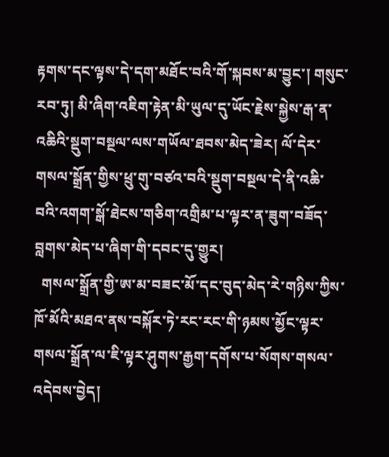རྟགས་དང་ལྟས་དེ་དག་མཐོང་བའི་གོ་སྐབས་མ་བྱུང་། གསུང་རབ་ཏུ། མི་ཞིག་འཇིག་རྟེན་མི་ཡུལ་དུ་ཡོང་རྗེས་སྐྱེས་རྒ་ན་འཆིའི་སྡུག་བསྔལ་ལས་གཡོལ་ཐབས་མེད་ཟེར། ལོ་དེར་གསལ་སྒྲོན་གྱིས་ཕྲུ་གུ་བཙའ་བའི་སྡུག་བསྔལ་དེ་ནི་འཆི་བའི་འགག་སྒོ་ཐེངས་གཅིག་འགྲིམ་པ་ལྟར་ན་ཟུག་བཟོད་བླགས་མེད་པ་ཞིག་གི་དབང་དུ་གྱུར།
  གསལ་སྒྲོན་གྱི་ཨ་མ་བཟང་མོ་དང་བུད་མེད་རེ་གཉིས་ཀྱིས་ཁོ་མོའི་མཐའ་ནས་བསྐོར་ཏེ་རང་རང་གི་ཉམས་མྱོང་ལྟར་གསལ་སྒྲོན་ལ་ཇི་ལྟར་ཤུགས་རྒྱག་དགོས་པ་སོགས་གསལ་འདེབས་བྱེད།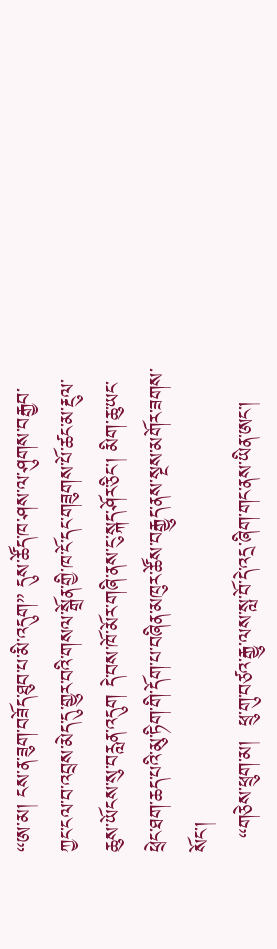“ཨ་མ། ངས་ན་ཟུག་བཟོད་ཐུབ་པ་མི་འདུག” དུས་ཚོད་ཁ་ཤས་ལ་ཤུགས་བརྒྱབ་ཀྱང་ངལ་བ་འབྲས་མེད་དུ་གྱུར་བའི་གསལ་སྒྲོན་གྱི་ཁ་ངོ་དང་གཟུགས་པོ་ཚང་མ་རྔུལ་ཆུས་ཡོངས་སུ་བརླན་འདུག དེ་བས་ཁོ་མོར་གཞི་ནས་ངུ་སྐད་ཤོར་ཅིང་། མིག་ཆུ་ཡང་ཕྲེང་ཐག་ཆད་པའི་མུ་ཏིག་གི་དོག་པ་བཞིན་མཁུར་ཚོས་བརྒྱུད་ནས་སྔས་མགོར་ཟགས་སོང་།
  “གཅེས་ཕྲུག་མ།  ཕྲུ་གུ་བཙའ་རྒྱུ་ལས་སླ་བོ་དེ་འདྲ་ཞིག་གང་ནས་ཡིན་ཨང་།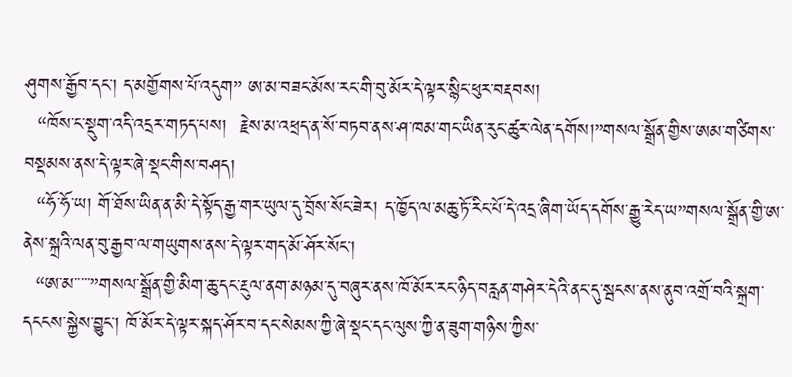ཤུགས་རྒྱོབ་དང་། ད་མགྱོགས་པོ་འདུག” ཨ་མ་བཟང་མོས་རང་གི་བུ་མོར་དེ་ལྟར་སྙིང་ཕུར་བརྡབས།
  “ཁོས་ང་སྡུག་འདི་འདྲར་གཏད་པས།  རྗེས་མ་འཕྲད་ན་སོ་བཏབ་ནས་ཤ་ཁམ་གང་ཡིན་རུང་ཚུར་ལེན་དགོས།”གསལ་སྒྲོན་གྱིས་ཨམ་གཙིགས་བསྡམས་ནས་དེ་ལྟར་ཞེ་སྡང་གིས་བཤད།
  “ཧོ་ཧོ་ཡ། གོ་ཐོས་ཡིན་ན་མི་དེ་སྟོད་རྒྱ་གར་ཡུལ་དུ་བྲོས་སོང་ཟེར། ད་ཁྱོད་ལ་མཆུ་ཏོ་རིང་པོ་དེ་འདྲ་ཞིག་ཡོད་དགོས་རྒྱུ་རེད་ཡ”གསལ་སྒྲོན་གྱི་ཨ་ནེས་སྐྲའི་ལན་བུ་རྒྱབ་ལ་གཡུགས་ནས་དེ་ལྟར་གད་མོ་ཤོར་སོང་།
  “ཨ་མ་་་་་”གསལ་སྒྲོན་གྱི་མིག་ཆུ་དང་རྔུལ་ནག་མཉམ་དུ་བཞུར་ནས་ཁོ་མོར་རང་ཉིད་བརླན་གཤེར་དེའི་ནང་དུ་སྦངས་ནས་ནུབ་འགྲོ་བའི་སྐྲག་དངངས་སྐྱེས་བྱུང་། ཁོ་མོར་དེ་ལྟར་སྐད་ཤོར་བ་དང་སེམས་ཀྱི་ཞེ་སྡང་དང་ལུས་ཀྱི་ན་ཟུག་གཉིས་ཀྱིས་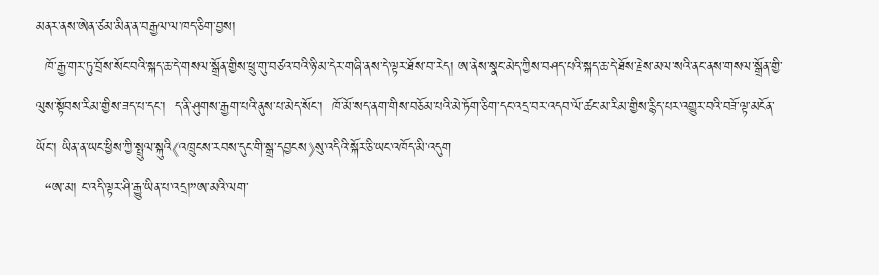མནར་ནས་ཨེན་ཙམ་མིན་ན་བརྒྱལ་ལ་ཁད་ཅིག་བྱས།
  ཁོ་རྒྱ་གར་ཏུ་བྲོས་སོང་བའི་སྐད་ཆ་དེ་གསལ་སྒྲོན་གྱིས་ཕྲུ་གུ་བཙའ་བའི་ཉི་མ་དེར་གཞི་ནས་དེ་ལྟར་ཐོས་བ་རེད། ཨ་ནེས་སྣང་མེད་ཀྱིས་བཤད་པའི་སྐད་ཆ་དེ་ཐོས་རྗེས་མལ་སའི་ནང་ནས་གསལ་སྒྲོན་གྱི་ལུས་སྟོབས་རིམ་གྱིས་ཟད་པ་དང་།  ད་ནི་ཤུགས་རྒྱག་པའི་ནུས་པ་མེད་སོང་།  ཁོ་མོ་སད་ནག་གིས་བཅོམ་པའི་མེ་ཏོག་ཅིག་དང་འདྲ་བར་འདབ་ལོ་ཚང་མ་རིམ་གྱིས་རྙིད་པར་འགྱུར་བའི་བཟོ་ལྟ་མངོན་ཡོང་། ཡིན་ན་ཡང་ཕྱིས་ཀྱི་སྤྲུལ་སྐུའི《འཁྲུངས་རབས་དུང་གི་སྒྲ་དབྱངས》སུ་འདིའི་སྐོར་ཅི་ཡང་འཁོད་མི་འདུག
  “ཨ་མ། ང་འདི་ལྟར་ཤི་རྒྱུ་ཡིན་པ་འདྲ།”ཨ་མའི་ལག་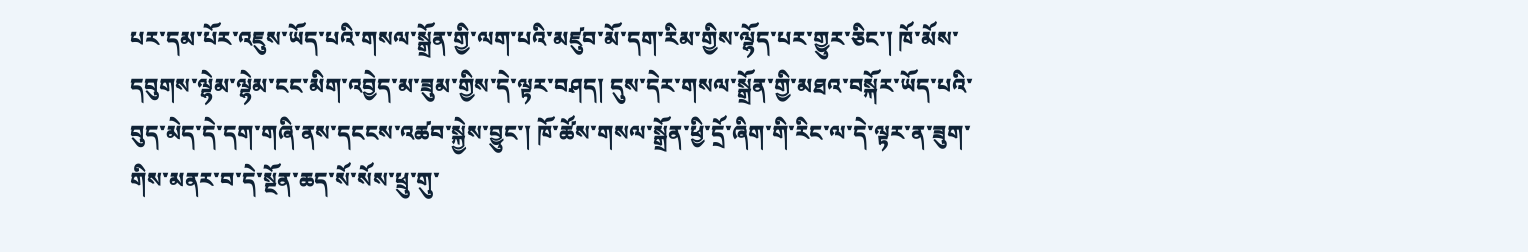པར་དམ་པོར་འཇུས་ཡོད་པའི་གསལ་སྒྲོན་གྱི་ལག་པའི་མཛུབ་མོ་དག་རིམ་གྱིས་ལྷོད་པར་གྱུར་ཅིང་། ཁོ་མོས་དབུགས་ལྷེམ་ལྷེམ་ངང་མིག་འབྱེད་མ་ཟུམ་གྱིས་དེ་ལྟར་བཤད། དུས་དེར་གསལ་སྒྲོན་གྱི་མཐའ་བསྐོར་ཡོད་པའི་བུད་མེད་དེ་དག་གཞི་ནས་དངངས་འཚབ་སྐྱེས་བྱུང་། ཁོ་ཚོས་གསལ་སྒྲོན་ཕྱི་དྲོ་ཞིག་གི་རིང་ལ་དེ་ལྟར་ན་ཟུག་གིས་མནར་བ་དེ་སྔོན་ཆད་སོ་སོས་ཕྲུ་གུ་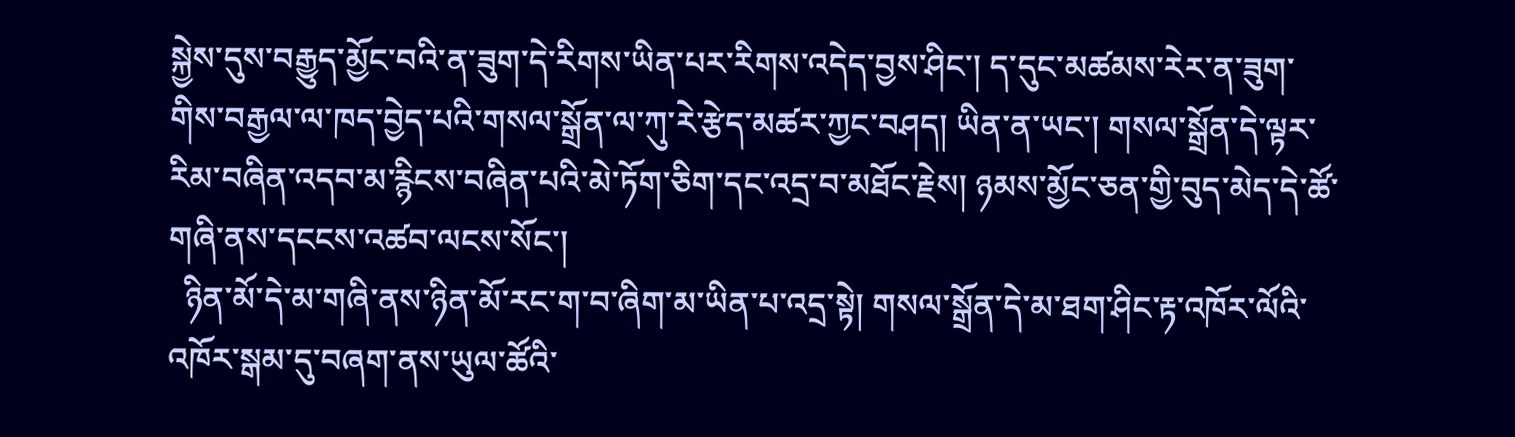སྐྱེས་དུས་བརྒྱུད་མྱོང་བའི་ན་ཟུག་དེ་རིགས་ཡིན་པར་རིགས་འདེད་བྱས་ཤིང་། ད་དུང་མཚམས་རེར་ན་ཟུག་གིས་བརྒྱལ་ལ་ཁད་བྱེད་པའི་གསལ་སྒྲོན་ལ་ཀུ་རེ་རྩེད་མཚར་ཀྱང་བཤད། ཡིན་ན་ཡང་། གསལ་སྒྲོན་དེ་ལྟར་རིམ་བཞིན་འདབ་མ་རྙིངས་བཞིན་པའི་མེ་ཏོག་ཅིག་དང་འདྲ་བ་མཐོང་རྗེས། ཉམས་མྱོང་ཅན་གྱི་བུད་མེད་དེ་ཚོ་གཞི་ནས་དངངས་འཚབ་ལངས་སོང་།
  ཉིན་མོ་དེ་མ་གཞི་ནས་ཉིན་མོ་རང་ག་བ་ཞིག་མ་ཡིན་པ་འདྲ་སྟེ། གསལ་སྒྲོན་དེ་མ་ཐག་ཤིང་རྟ་འཁོར་ལོའི་འཁོར་སྒམ་དུ་བཞག་ནས་ཡུལ་ཚོའི་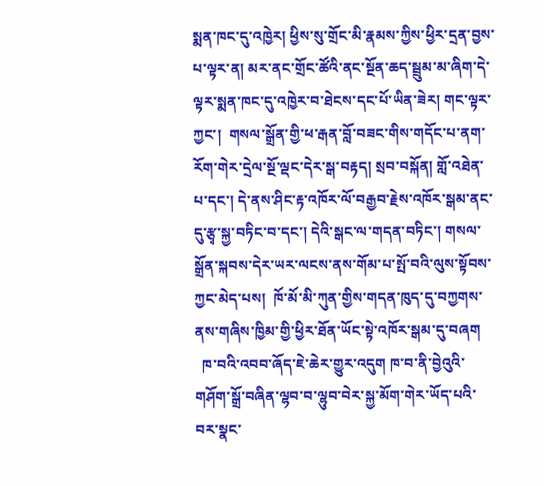སྨན་ཁང་དུ་འཁྱེར། ཕྱིས་སུ་གྲོང་མི་རྣམས་ཀྱིས་ཕྱིར་དྲན་བྱས་པ་ལྟར་ན། མར་ནང་གྲོང་ཚོའི་ནང་སྔོན་ཆད་སྦྲུམ་མ་ཞིག་དེ་ལྟར་སྨན་ཁང་དུ་འཁྱེར་བ་ཐེངས་དང་པོ་ཡིན་ཟེར། གང་ལྟར་ཀྱང་།  གསལ་སྒྲོན་གྱི་ཕ་རྒན་བློ་བཟང་གིས་གདོང་པ་ནག་རོག་གེར་དྲེལ་སྔོ་ལྡང་དེར་སྒ་བརྟད། སྲབ་བསྐོན། གློ་འཐེན་པ་དང་། དེ་ནས་ཤིང་རྟ་འཁོར་ལོ་བརྒྱབ་རྗེས་འཁོར་སྒམ་ནང་དུ་རྩྭ་སྐྱ་བཏིང་བ་དང་། དེའི་སྒང་ལ་གདན་བཏིང་། གསལ་སྒྲོན་སྐབས་དེར་ཡར་ལངས་ནས་གོམ་པ་སྤོ་བའི་ལུས་སྟོབས་ཀྱང་མེད་པས།  ཁོ་མོ་མི་ཀུན་གྱིས་གདན་ཁུད་དུ་བཀྱགས་ནས་གཞིས་ཁྱིམ་གྱི་ཕྱིར་ཐོན་ཡོང་སྟེ་འཁོར་སྒམ་དུ་བཞག
  ཁ་བའི་འབབ་ཞོད་ཇེ་ཆེར་གྱུར་འདུག ཁ་བ་ནི་བྱེའུའི་གཤོག་སྒྲོ་བཞིན་ལྷབ་བ་ལྷུབ་བེར་སྐྱ་མོག་གེར་ཡོད་པའི་བར་སྣང་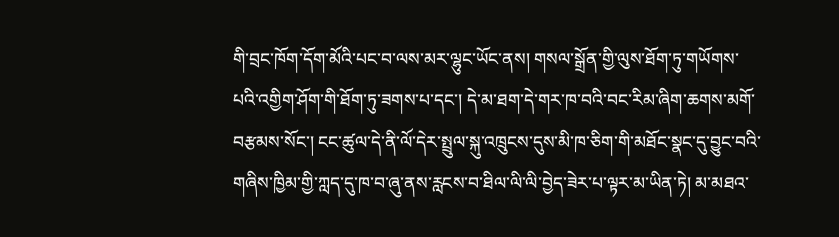གི་བྲང་ཁོག་དོག་མོའི་པང་བ་ལས་མར་ལྷུང་ཡོང་ནས། གསལ་སྒྲོན་གྱི་ལུས་ཐོག་ཏུ་གཡོགས་པའི་འགྱིག་ཤོག་གི་ཐོག་ཏུ་ཟགས་པ་དང་། དེ་མ་ཐག་དེ་གར་ཁ་བའི་བང་རིམ་ཞིག་ཆགས་མགོ་བརྩམས་སོང་། ངང་ཚུལ་དེ་ནི་ལོ་དེར་སྤྲུལ་སྐུ་འཁྲུངས་དུས་མི་ཁ་ཅིག་གི་མཐོང་སྣང་དུ་བྱུང་བའི་གཞིས་ཁྱིམ་གྱི་ཀླད་དུ་ཁ་བ་ཞུ་ནས་རླངས་བ་ཐིལ་ལི་ལི་བྱེད་ཟེར་པ་ལྟར་མ་ཡིན་ཏེ། མ་མཐའ་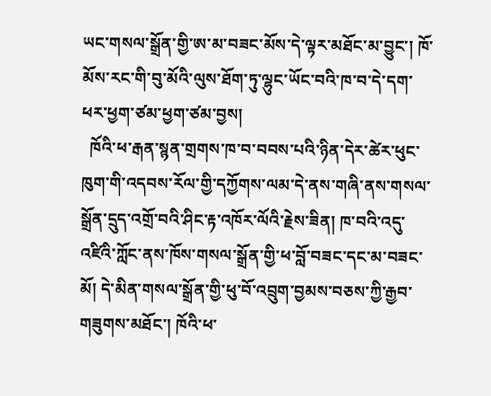ཡང་གསལ་སྒྲོན་གྱི་ཨ་མ་བཟང་མོས་དེ་ལྟར་མཐོང་མ་བྱུང་། ཁོ་མོས་རང་གི་བུ་མོའི་ལུས་ཐོག་ཏུ་ལྷུང་ཡོང་བའི་ཁ་བ་དེ་དག་ཕར་ཕྱག་ཙམ་ཕྱག་ཙམ་བྱས།
  ཁོའི་ཕ་རྒན་སྙན་གྲགས་ཁ་བ་བབས་པའི་ཉིན་དེར་ཚེར་ཕུང་ཁུག་གི་འདབས་རོལ་གྱི་དཀྱོགས་ལམ་དེ་ནས་གཞི་ནས་གསལ་སྒྲོན་དྲུད་འགྲོ་བའི་ཤིང་རྟ་འཁོར་ལོའི་རྗེས་ཟིན། ཁ་བའི་འདུ་འཛིའི་ཀློང་ནས་ཁོས་གསལ་སྒྲོན་གྱི་ཕ་བློ་བཟང་དང་མ་བཟང་མོ། དེ་མིན་གསལ་སྒྲོན་གྱི་ཕུ་བོ་འབྲུག་བྱམས་བཅས་ཀྱི་རྒྱབ་གཟུགས་མཐོང་། ཁོའི་ཕ་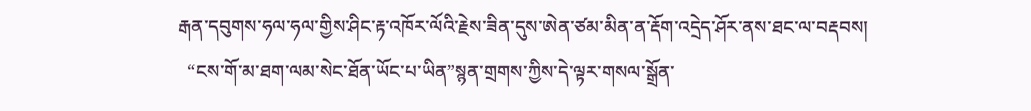རྒན་དབུགས་ཧལ་ཧལ་གྱིས་ཤིང་རྟ་འཁོར་ལོའི་རྗེས་ཟིན་དུས་ཨེན་ཙམ་མིན་ན་རྡོག་འདྲེད་ཤོར་ནས་ཐང་ལ་བརྡབས།
  “ངས་གོ་མ་ཐག་ལམ་སེང་ཐོན་ཡོང་པ་ཡིན”སྙན་གྲགས་ཀྱིས་དེ་ལྟར་གསལ་སྒྲོན་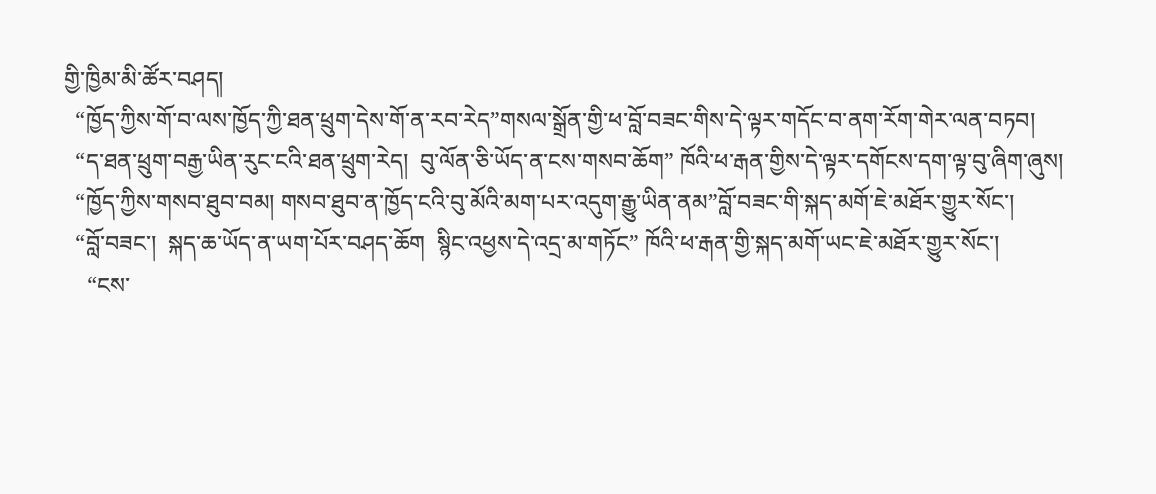གྱི་ཁྱིམ་མི་ཚོར་བཤད།
  “ཁྱོད་ཀྱིས་གོ་བ་ལས་ཁྱོད་ཀྱི་ཐན་ཕྲུག་དེས་གོ་ན་རབ་རེད”གསལ་སྒྲོན་གྱི་ཕ་བློ་བཟང་གིས་དེ་ལྟར་གདོང་བ་ནག་རོག་གེར་ལན་བཏབ།
  “ད་ཐན་ཕྲུག་བརྒྱ་ཡིན་རུང་ངའི་ཐན་ཕྲུག་རེད།  བུ་ལོན་ཅི་ཡོད་ན་ངས་གསབ་ཆོག” ཁོའི་ཕ་རྒན་གྱིས་དེ་ལྟར་དགོངས་དག་ལྟ་བུ་ཞིག་ཞུས།
  “ཁྱོད་ཀྱིས་གསབ་ཐུབ་བམ། གསབ་ཐུབ་ན་ཁྱོད་ངའི་བུ་མོའི་མག་པར་འདུག་རྒྱུ་ཡིན་ནམ”བློ་བཟང་གི་སྐད་མགོ་ཇེ་མཐོར་གྱུར་སོང་།
  “བློ་བཟང་།  སྐད་ཆ་ཡོད་ན་ཡག་པོར་བཤད་ཆོག  སྙིང་འཕྱས་དེ་འདྲ་མ་གཏོང” ཁོའི་ཕ་རྒན་གྱི་སྐད་མགོ་ཡང་ཇེ་མཐོར་གྱུར་སོང་།
    “ངས་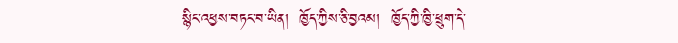སྙིང་འཕྱས་བཏང་བ་ཡིན།  ཁྱོད་ཀྱིས་ཅི་བྱའམ།  ཁྱོད་ཀྱི་ཁྱི་ཕྲུག་དེ་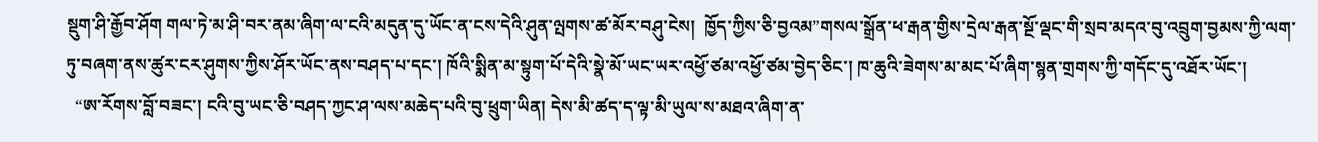སྡུག་ཤི་རྒྱོབ་ཤོག གལ་ཏེ་མ་ཤི་བར་ནམ་ཞིག་ལ་ངའི་མདུན་དུ་ཡོང་ན་ངས་དེའི་ཤུན་ལྤགས་ཚ་མོར་བཤུ་ངེས།  ཁྱོད་ཀྱིས་ཅི་བྱའམ”གསལ་སྒྲོན་ཕ་རྒན་གྱིས་དྲེལ་རྒན་སྔོ་ལྡང་གི་སྲབ་མདའ་བུ་འབྲུག་བྱམས་ཀྱི་ལག་ཏུ་བཞག་ནས་ཚུར་ངར་ཤུགས་ཀྱིས་ཤོར་ཡོང་ནས་བཤད་པ་དང་། ཁོའི་སྨིན་མ་སྟུག་པོ་དེའི་སྣེ་མོ་ཡང་ཡར་འཕྱོ་ཙམ་འཕྱོ་ཙམ་བྱེད་ཅིང་། ཁ་ཆུའི་ཟེགས་མ་མང་པོ་ཞིག་སྙན་གྲགས་ཀྱི་གདོང་དུ་འཐོར་ཡོང་།
  “ཨ་རོགས་བློ་བཟང་། ངའི་བུ་ཡང་ཅི་བཤད་ཀྱང་ཤ་ལས་མཆེད་པའི་བུ་ཕྲུག་ཡིན། དེས་མི་ཚད་ད་ལྟ་མི་ཡུལ་ས་མཐའ་ཞིག་ན་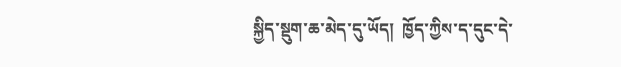སྐྱིད་སྡུག་ཆ་མེད་དུ་ཡོད།  ཁྱོད་ཀྱིས་ད་དུང་དེ་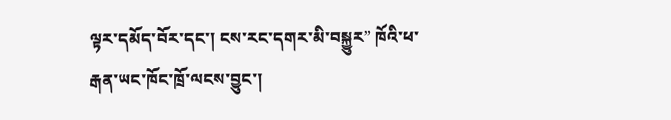ལྟར་དམོད་བོར་དང་། ངས་རང་དགར་མི་བསྐྱུར” ཁོའི་ཕ་རྒན་ཡང་ཁོང་ཁྲོ་ལངས་བྱུང་།